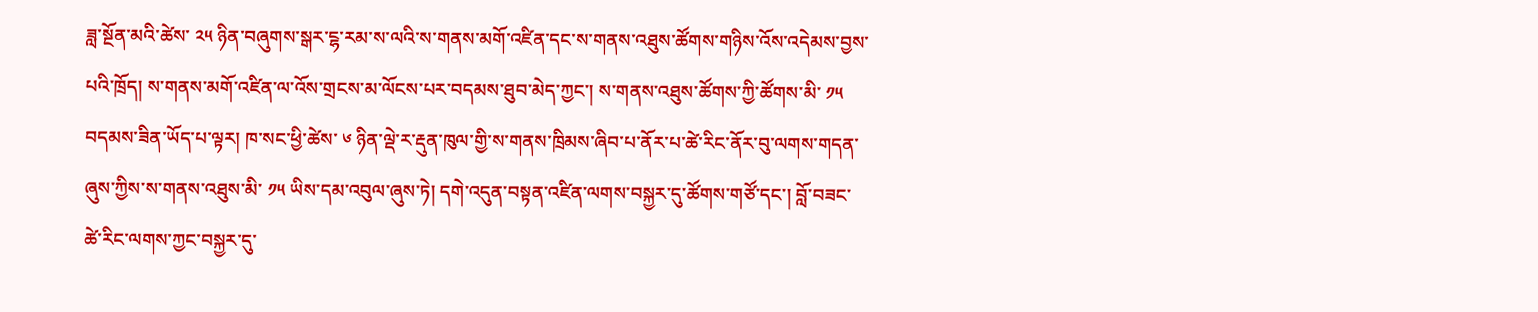ཟླ་སྔོན་མའི་ཚེས་ ༢༥ ཉིན་བཞུགས་སྒར་ངྷ་རམ་ས་ལའི་ས་གནས་མགོ་འཛིན་དང་ས་གནས་འཐུས་ཚོགས་གཉིས་འོས་འདེམས་བྱས་པའི་ཁྲོད། ས་གནས་མགོ་འཛིན་ལ་འོས་གྲངས་མ་ལོངས་པར་བདམས་ཐུབ་མེད་ཀྱང་། ས་གནས་འཐུས་ཚོགས་ཀྱི་ཚོགས་མི་ ༡༥ བདམས་ཟིན་ཡོད་པ་ལྟར། ཁ་སང་ཕྱི་ཚེས་ ༦ ཉིན་ལྡེ་ར་རྡུན་ཁུལ་གྱི་ས་གནས་ཁྲིམས་ཞིབ་པ་ནོར་པ་ཚེ་རིང་ནོར་བུ་ལགས་གདན་ཞུས་ཀྱིས་ས་གནས་འཐུས་མི་ ༡༥ ཡིས་དམ་འབུལ་ཞུས་ཏེ། དགེ་འདུན་བསྟན་འཛིན་ལགས་བསྐྱར་དུ་ཚོགས་གཙོ་དང་། བློ་བཟང་ཚེ་རིང་ལགས་ཀྱང་བསྐྱར་དུ་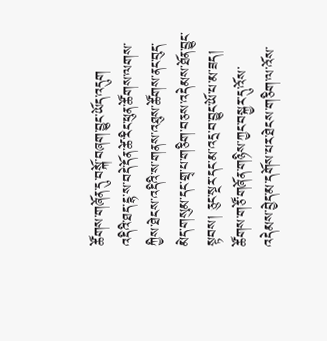ཚོགས་གཞོན་དུ་བསྐོ་བཞག་བྱུང་ཡོད་འདུག
འདིའི་ཐད་ངྷ་ས་བདེ་དོན་ཚེ་རིང་ཕུན་ཚོགས་ལགས་ཀྱིས་ཐེངས་འདིའི་ས་གནས་འཐུས་ཚོགས་ནང་བུད་མེད་གསུམ་དང་གྲྭ་པ་གཅིག་བཅས་འདེམས་ཐོན་བྱུང་སྟབས། ཅུང་སྔར་དང་མ་འདྲ་བ་བྱུང་ཡོ་པ་མ་ཟད། ཚོགས་གཙོ་གཞོན་གཉིས་ཀྱང་བསྐྱར་དུ་འོས་འདེམས་བྱེད་མ་དགོས་པར་ཐེངས་གཅིག་ལ་འོས་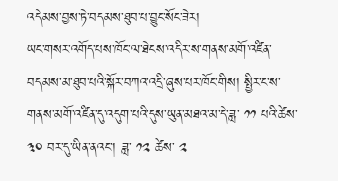འདེམས་བྱས་ཏེ་བདམས་ཐུབ་པ་བྱུང་སོང་ཟེར།
ཡང་གསར་འགོད་པས་ཁོང་ལ་ཐེངས་འདིར་ས་གནས་མགོ་འཛིན་བདམས་མ་ཐུབ་པའི་སྐོར་བཀའ་འདྲི་ཞུས་པར་ཁོང་གིས། སྤྱིར་ང་ས་གནས་མགོ་འཛིན་དུ་འདུག་པའི་དུས་ཡུན་མཐའ་མ་དེ་ཟླ་ ༡༡ པའི་ཚེས་ ༣༠ བར་དུ་ཡིན་ནའང་། ཟླ་ ༡༢ ཚེས་ ༢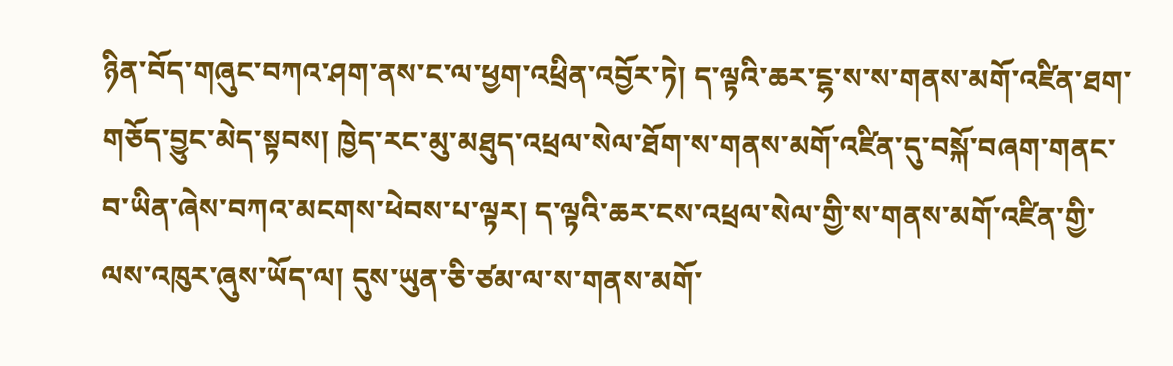ཉིན་བོད་གཞུང་བཀའ་ཤག་ནས་ང་ལ་ཕྱག་འཕྲིན་འབྱོར་ཏེ། ད་ལྟའི་ཆར་ངྷ་ས་ས་གནས་མགོ་འཛིན་ཐག་གཅོད་བྱུང་མེད་སྟབས། ཁྱེད་རང་མུ་མཐུད་འཕྲལ་སེལ་ཐོག་ས་གནས་མགོ་འཛིན་དུ་བསྐོ་བཞག་གནང་བ་ཡིན་ཞེས་བཀའ་མངགས་ཕེབས་པ་ལྟར། ད་ལྟའི་ཆར་ངས་འཕྲལ་སེལ་གྱི་ས་གནས་མགོ་འཛིན་གྱི་ལས་འཁུར་ཞུས་ཡོད་ལ། དུས་ཡུན་ཅི་ཙམ་ལ་ས་གནས་མགོ་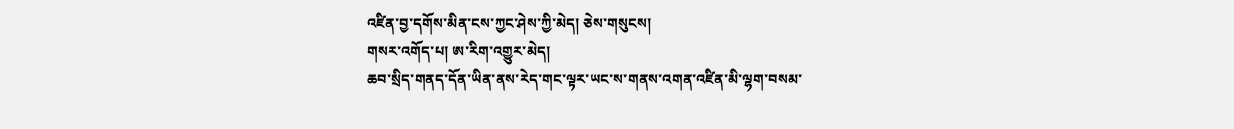འཛིན་བྱ་དགོས་མིན་ངས་ཀྱང་ཤེས་ཀྱི་མེད། ཅེས་གསུངས།
གསར་འགོད་པ། ཨ་རིག་འགྱུར་མེད།
ཆབ་སྲིད་གནད་དོན་ཡིན་ནས་རེད་གང་ལྟར་ཡང་ས་གནས་འགན་འཛིན་མི་ལྷག་བསམ་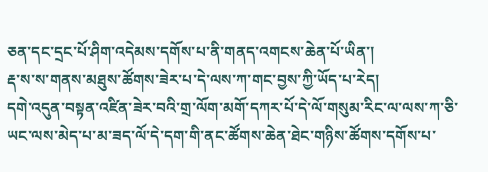ཅན་དང་དྲང་པོ་ཤིག་འདེམས་དགོས་པ་ནི་གནད་འགངས་ཆེན་པོ་ཡིན་།
རྡ་ས་ས་གནས་མཐུས་ཚོགས་ཟེར་པ་དེ་ལས་ཀ་གང་བྱས་ཀྱི་ཡོད་པ་རེད།
དགེ་འདུན་བསྟན་འཛིན་ཟེར་བའི་གྲ་ལོག་མགོ་དཀར་པོ་དེ་ལོ་གསུམ་རིང་ལ་ལས་ཀ་ཅི་ཡང་ལས་མེད་པ་མ་ཟད་ལོ་དེ་དག་གི་ནང་ཚོགས་ཆེན་ཐེང་གཉིས་ཚོགས་དགོས་པ་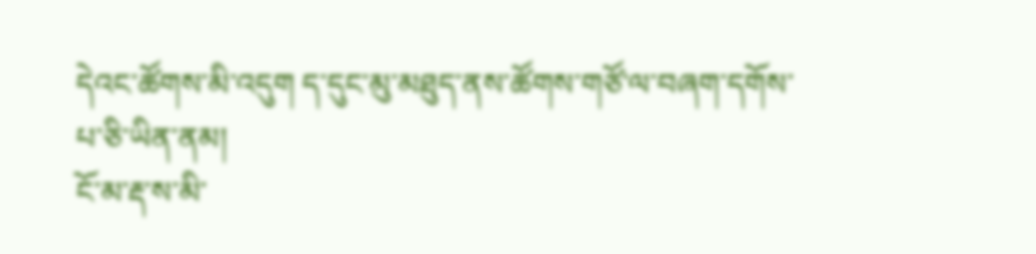དེའང་ཚོགས་མི་འདུག ད་དུང་མུ་མཐུད་ནས་ཚོགས་གཙོ་ལ་བཞག་དགོས་པ་ཅི་ཡིན་ནམ།
ངོ་མ་རྡ་ས་མི་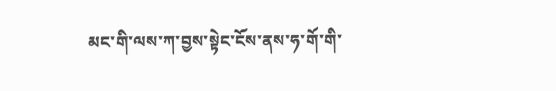མང་གི་ལས་ཀ་བྱས་སྟེང་ངོས་ནས་ཧ་གོ་གི་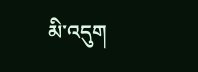མི་འདུག